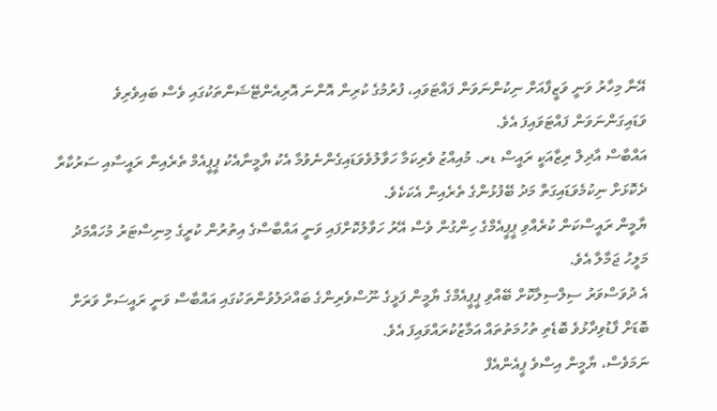އޭނާ މިހާރު ވަނީ ވަޒީފާއަށް ނިކުންނަވަން ފައްޓަވައި، ފުރުމުގެ ކުރިން އޮންނަ އޮރިއެންޓޭޝަންތަކުގައި ވެސް ބައިވެރިވެ ވަޑައިގަންނަވަން ފައްޓަވައިފަ އެވެ.
އައްބާސް އާދިލް ރިޒާއަކީ ރައީސް ޑރ. މުއިއްޒު ވެރިކަމާ ހަވާލުވެވަޑައިގެންނެވުމާ އެކު ޔާމީނާއެކު ޕީޕީއެމް ތެރެއިން ރައީސާއި ސަރުކާރާ ދެކޮޅަށް ނިކުމެވަޑައިގަތް މަދު ބޭފުޅުންގެ ތެރެއިން އެކަކެވެ.
ޔާމީން ރައީސްކަން ކުރެއްވި ޕީޕީއެމްގެ ހިންގުން ވެސް އޭރު ހަވާލުކޮށްފައި ވަނީ އައްބާސްގެ އިތުރުން ކުރީގެ މިނިސްޓަރު މުހައްމަދު މަލީހު ޖަމާލާ އެވެ.
އެ ދުވަސްވަރު ސިލްސިލާކޮށް ބޭއްވި ޕީޕީއެމްގެ ޔާމީން ފަޅީގެ ނޫސްވެރިންގެ ބައްދަލުވުންތަކުގައި އައްބާސް ވަނީ ރައީސަށް ވަރަށް ބޮޑަށް ފާޑުވިދާޅުވެ ބޮޑެތި ތުހުމަތުތައް އަމާޒުކުރައްވައިފަ އެވެ.
ނަމަވެސް، ޔާމީން އިސްވެ ޕީއެންއެފް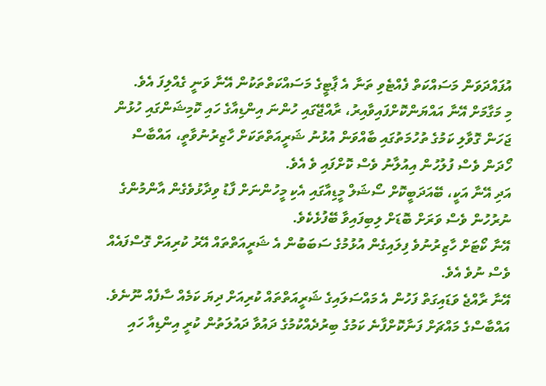އުފައްދަވަން މަސައްކަތް ފެއްޓެވި ތަނާ އެ ޕާޓީގެ މަސައްކަތްތަކުން އޭނާ ވަނީ ގެއްލިފަ އެވެ.
މި މަގާމަށް އޭނާ އައްޔަންކޮށްފައިވާއިރު، ރާއްޖޭގައި ހުންނަ އިންޑިއާގެ ހައި ކޮމިޝަންގައި ހުޅުން ޖަހަން ގޮވާލި ކަމުގެ ތުހުމަތުގައި ބާއްވަން އުޅުނު ޝަރީއަތްތަކަށް ހާޒިރުނުވާތީ، އައްބާސް ހޯދަން ވެސް ފުލުހުން އިއުލާނު ވެސް ކޮށްފައި ވެ އެވެ.
އަދި އޭނާ އަކީ، ބޭއަދަބީކޮށް ސޯޝަލް މީޑިއާގައި އެކި މީހުންނަށް ފާޑު ވިދާޅުވެގެން އާންމުންގެ ނުރުހުން ވެސް ވަރަށް ބޮޑަށް ލިބިފައިވާ ބޭފުޅެކެވެ.
އޭނާ ކޯޓަށް ހާޒިރުނުވެ ފިލައިގެން އުޅުމުގެ ސަބަބުން އެ ޝަރީއަތްތައް އޭރު ކުރިއަށް ގޮސްފައެއް ވެސް ނުވެ އެވެ.
އޭނާ ރާއްޖެ ވަޑައިގަތް ފަހުން އެ މައްސަލައިގެ ޝަރީއަތްތައް ކުރިއަށް ދިޔަ ކަމެއް ސާފެއް ނޫނެވެ.
އައްބާސްގެ މައްޗަށް ފަނާކޮށްފާނެ ކަމުގެ ބިރުދެއްކުމުގެ ދައުވާ ދައުލަތުން ކުރީ އިންޑިއާ ހައި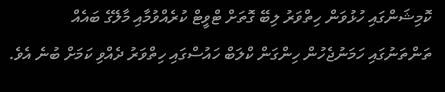ކޮމިޝަންގައި ހުޅުވަން ހިތްވަރު ލިބޭ ގޮތަށް ޓްވީޓް ކުރެއްވުމާއި މާލޭގެ ބައެއް ތަންތަނުގައި ހަމަނުޖެހުން ހިންގަން ކްލަބް ހައުސްގައި ހިތްވަރު ދެއްވި ކަމަށް ބުނެ އެވެ.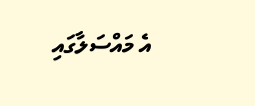އެ މައްސަލާގައި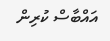އައްބާސް ކުރިން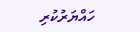ހައްޔަރުކުރި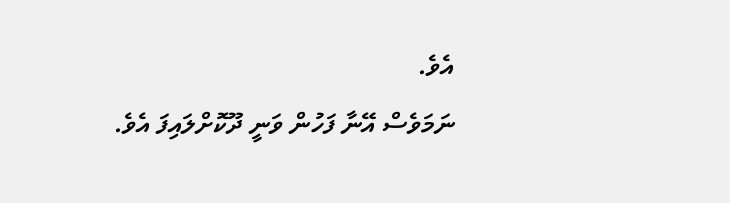އެވެ.
ނަމަވެސް އޭނާ ފަހުން ވަނީ ދޫކޮށްލައިފަ އެވެ.